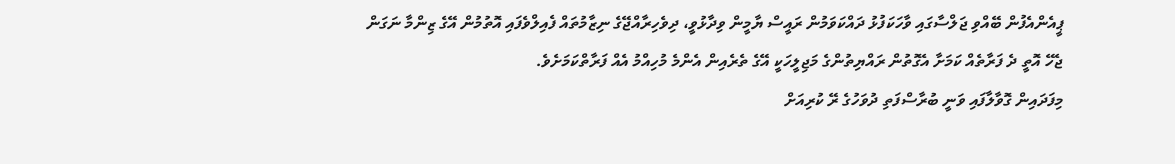ޕީއެންއެފުން ބޭއްވި ޖަލްސާގައި ވާހަކަފުޅު ދައްކަވަމުން ރައީސް ޔާމީން ވިދާޅުވީ، ދިވެހިރާއްޖޭގެ ނިޒާމުތައް ފެއިލްވެފައި އޮތުމުން އޭގެ ޒިންމާ ނަގަން ޖެހޭ އޮތީ ދެ ފަރާތެއް ކަމަށާ އެގޮތުން ރައްޔިތުންގެ މަޖިލީހަކީ އޭގެ ތެރެއިން އެންމެ މުހިއްމު އެއް ފަރާތްކަމަށެވެ.
މިފަދައިން ގޮވާލާފައި ވަނީ ބުރާސްފަތި ދުވަހުގެ ރޭ ކުރިއަށް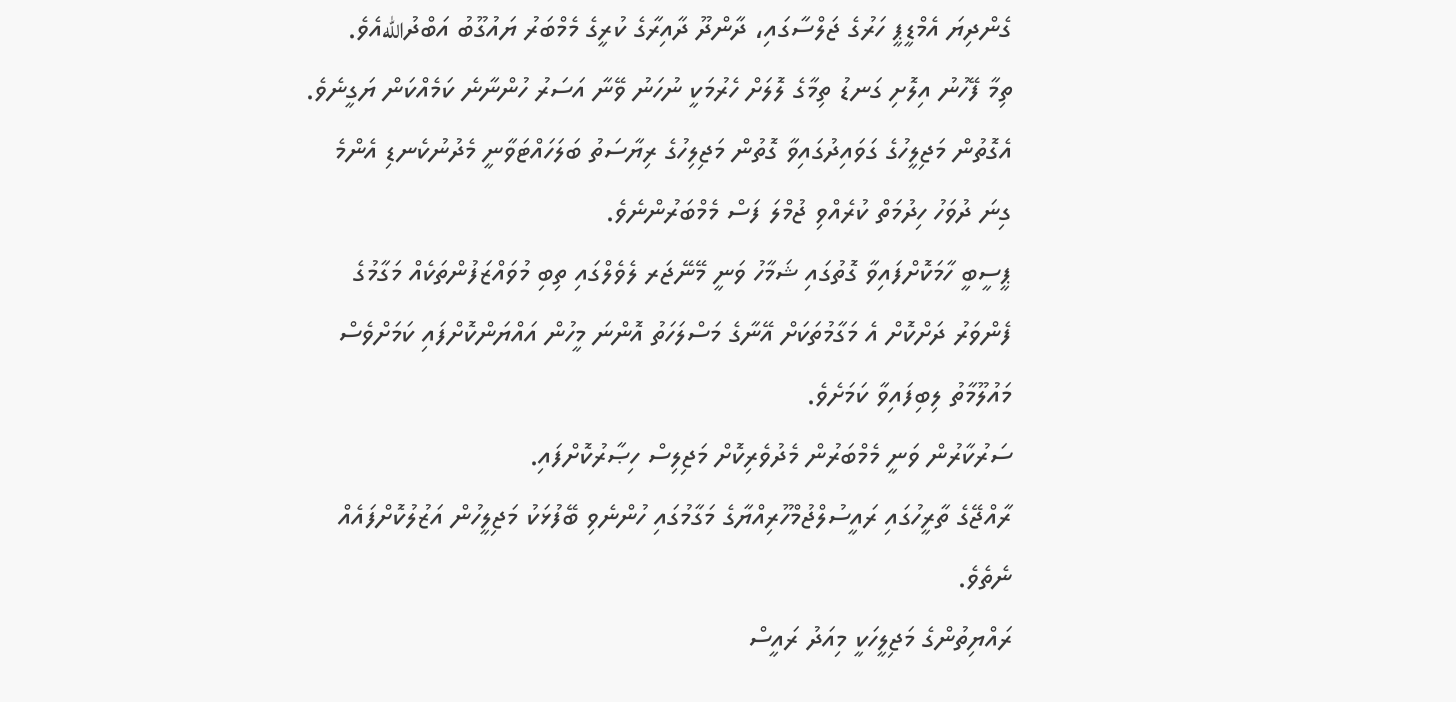ގެންދިޔަ އެމްޑީޕީ ހަރުގެ ޖަލްސާގައި، ދާންދޫ ދާއިރާގެ ކުރީގެ މެމްބަރު ޔައުގޫބު އަބްދުاللهއެވެ.
ތިމާ ފޭހުނު އިލޮށި ގަނޑު ތިމާގެ ލޮލަށް ހެރުމަކީ ނުހަނު ވޭނާ އަސަރު ހުންނާނެ ކަމެއްކަން ޔަގީނެވެ.
އެގޮތުން މަޖިލީހުގެ ގަވައިދުގައިވާ ގޮތުން މަޖިލިހުގެ ރިޔާސަތު ބަލަހައްޓަވާނީ މެދުނުކެނޑި އެންމެ ގިނަ ދުވަހު ހިދުމަތް ކުރެއްވި ޖުމްލަ ފަސް މެމްބަރުންނެވެ.
ޕީސީބީ ހާމަކޮށްފައިވާ ގޮތުގައި ޝަމާހު ވަނީ މޭނޭޖަރ ލެވެލްގައި ތިބި މުވައްޒަފުންތަކެއް މަގާމުގެ ފެންވަރު ދަށްކޮށް އެ މަގާމުތަކަށް އޭނާގެ މަސްލަހަތު އޮންނަ މީހުން އައްޔަންކޮށްފައި ކަމަށްވެސް މައުލޫމާތު ލިބިފައިވާ ކަމަށެވެ.
ސަރުކާރުން ވަނީ މެމްބަރުން މެދުވެރިކޮށް މަޖިލިސް ހިޞާރުކޮށްފައި.
ރާއްޖޭގެ ތާރީހުގައި ރައީސުލްޖުމްހޫރިއްޔާގެ މަގާމުގައި ހުންނެވި ބޭފުޅަކު މަޖިލީހުން އަޒުލުކޮށްފައެއް ނެތެވެ.
ރައްޔިތުންގެ މަޖިލީހަކީ މިއަދު ރައީސް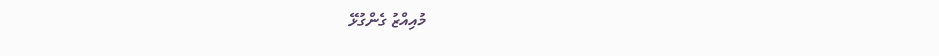މުއިއްޒު ގެންގުޅޭ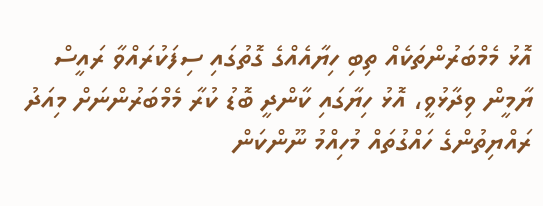އޮޅު މެމްބަރުންތަކެއް ތިބި ހިޔާއެއްގެ ގޮތުގައި ސިފަކުރައްވާ ރައީސް ޔާމީން ވިދާޅުވީ، އޮޅު ހިޔާގައި ކާންދީ ބޮޑު ކުރާ މެމްބަރުންނަށް މިއަދު ރައްޔިތުންގެ ހައްގުތައް މުހިއްމު ނޫންކަން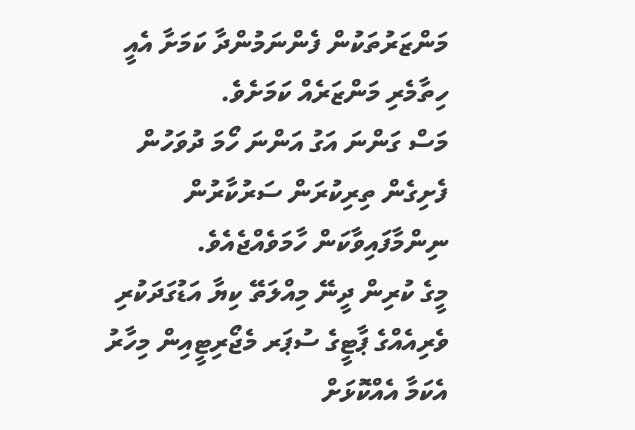މަންޒަރުތަކުން ފެންނަމުންދާ ކަމަށާ އެއީ ހިތާމެރި މަންޒަރެއް ކަމަށެވެ.
މަސް ގަންނަ އަގު އަންނަ ހޯމަ ދުވަހުން ފެށިގެން ތިރިކުރަން ސަރުކާރުން ނިންމާފައިވާކަން ހާމަވެއްޖެއެވެ.
މީގެ ކުރިން ދީނޭ މިއްލަތޭ ކިޔާ އަޑުގަދަކުރި ވެރިއެއްގެ ޕާޓީގެ ސުޕަރ މެޖޯރިޓީއިން މިހާރު އެކަމާ އެއްކޮޅަށް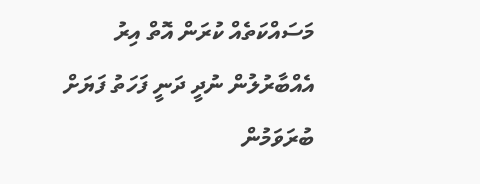މަސައްކަތެއް ކުރަން އޮތް އިރު އެއްބާރުލުން ނުދީ ދަނީ ފަހަތު ފަޔަށް ބުރަވަމުން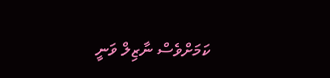ކަމަށްވެސް ނާޒިލް ވަނީ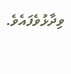ވިދާޅުވެފައެވެ.